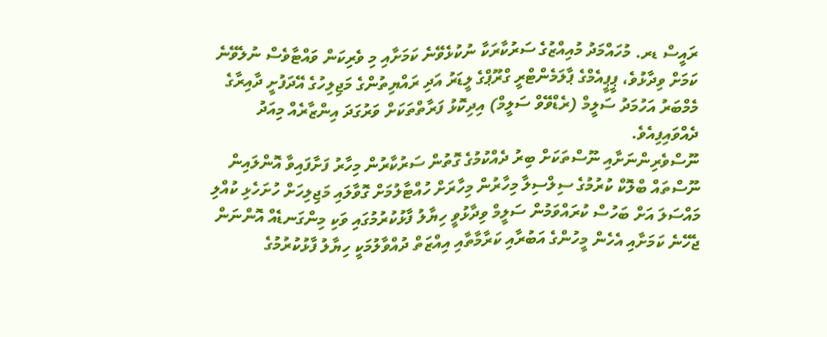ރައީސް ޑރ. މުހައްމަދު މުއިއްޒުގެ ސަރުކާރަކާ ނުކުޅެވޭނެ ކަމަށާއި މި ވެރިކަން ވައްޓާވެސް ނުލެވޭނެ ކަމަށް ވިދާޅުވެ، ޕީޕީއެމްގެ ޕާލަމެންޓްރީ ގްރޫޕްގެ ލީޑަރު އަދި ރައްޔިތުންގެ މަޖިލިހުގެ އޭދަފުށީ ދާއިރާގެ މެމްބަރު އަހުމަދު ސަލީމް (ރެޑްވޭވް ސަލީމް) އިދިކޮޅު ފަރާތްތަކަށް ވަރުގަދަ އިންޒާރެއް މިއަދު ދެއްވައިފިއެވެ.
ނޫސްވެރިންނަށާއި ނޫސްތަކަށް ބިރު ދެއްކުމުގެ ގޮތުން ސަރުކާރުން މިހާރު ފަށާފައިވާ އޮންލައިން ނޫސްތައް ބްލޮކް ކުރުމުގެ ސިލްސިލާ މިހާރުން މިހާރަށް ހުއްޓާލުމަށް ގޮވާލައި މަޖިލިހަށް ހުށަހެޅި ކުއްލި މައްސަލަ އަށް ބަހުސް ކުރައްވަމުން ސަލީމް ވިދާޅުވީ ހިޔާލު ފާޅުކުރުމުގައި ވަކި މިންގަނޑެއް އޮންނަން ޖެހޭނެ ކަމަށާއި އެހެން މީހުންގެ އަބުރާއި ކަރާމާތާއި އިއްޒަތް ދުއްވާލުމަކީ ހިޔާލު ފާޅުކުރުމުގެ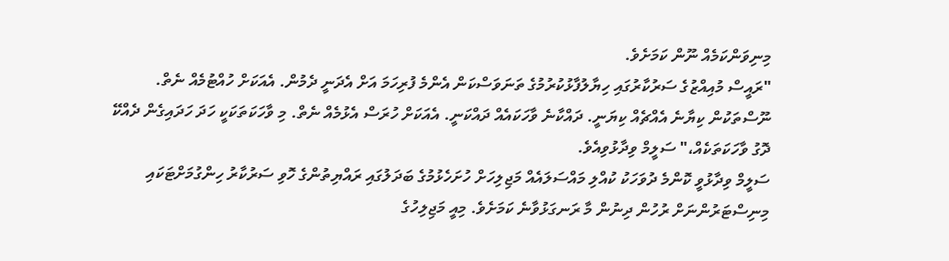މިނިވަންކަމެއް ނޫން ކަމަށެވެ.
"ރައީސް މުއިއްޒުގެ ސަރުކާރުގައި ހިޔާލުފާޅުކުރުމުގެ ތަނަވަސްކަން އެންމެ ފުރިހަމަ އަށް އެދަނީ ދެމުން. އެއަކަށް ހުއްޓުމެއް ނެތް. ނޫސްތަކުން ކިޔާނެ އެއްޗެއް ކިޔަނީ. ދައްކާނެ ވާހަކައެއް ދައްކަނީ. އެއަކަށް ހުރަސް އެޅުމެއް ނެތް. މި ވާހަކަތަކަކީ ހަދަ ހަދައިގެން ދެއްކޭ ދޮގު ވާހަކަތަކެއް،" ސަލީމް ވިދާޅުވިއެވެ.
ސަލީމް ވިދާޅުވީ ކޮންމެ ދުވަހަކު ކުއްލި މައްސަލައެއް މަޖިލިހަށް ހުށަހެޅުމުގެ ބަދަލުގައި ރައްޔިތުންގެ ހޮވި ސަރުކާރު ހިންގުމަށްޓަކައި މިނިސްޓަރުންނަށް ރުހުން ދިނުން މާ ރަނގަޅުވާނެ ކަމަށެވެ. މިއީ މަޖިލިހުގެ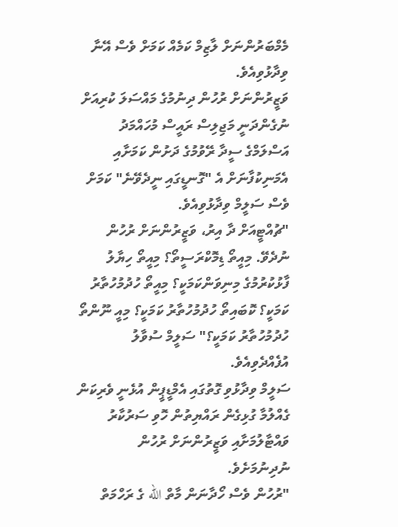މެމްބަރުންނަށް ލާޒިމް ކަމެއް ކަމަށް ވެސް އޭނާ ވިދާޅުވިއެވެ.
ވަޒީރުންނަށް ރުހުން ދިނުމުގެ މައްސަލަ ކުރިއަށް ނުގެންދަނީ މަޖިލިސް ރައީސް މުހައްމަދު އަސްލަމްގެ ސީދާ ރޭވުމުގެ ދަށުން ކަމަށާއި އެމަނިކުފާނަށް އެ "ގޮނޑީގައި ނީދެވޭނެ" ކަމަށް ވެސް ސަލީމް ވިދާޅުވިއެވެ.
"ޗުއްޓީއަށް ދާ އިރު، ވަޒީރުންނަށް ރުހުން ނުދެވޭ. މިއީތޯ ޑިމޮކްރަސީތޯ؟ މިއީތޯ ހިޔާލު ފާޅުކުރުމުގެ މިނިވަންކަމަކީ؟ މިއީތޯ ހުދުމުހުތާރު ކަމަކީ؟ ކޮބައިތޯ ހުދުމުހުތާރު ކަމަކީ؟ މިއީ ނޫންތޯ ހުދުމުހުތާރު ކަމަކީ؟" ސަލީމް ސުވާލު އުފެއްދެވިއެވެ.
ސަލީމް ވިދާޅުވި ގޮތުގައި އެމްޑީޕީން އުޅެނީ ވެރިކަން ގެއްލުމާ ގުޅިގެން ރައްޔިތުން ހޮވި ސަރުކާރު ވައްޓާލުމަށާއި ވަޒީރުންނަށް ރުހުން ނުދިނުމަށެވެ.
"ރުހުން ވެސް ހޯދާނަން މާތް الله ގެ ރަހްމަތް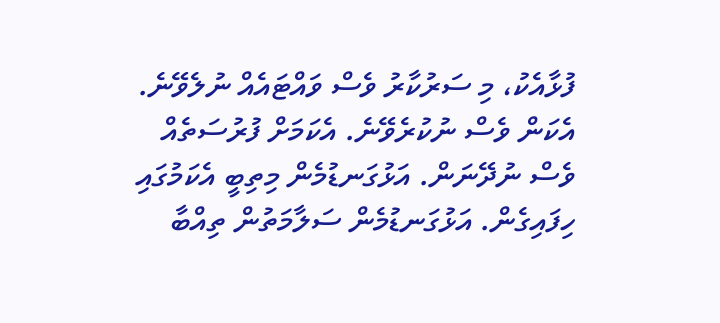ފުޅާއެކު، މި ސަރުކާރު ވެސް ވައްޓައެއް ނުލެވޭނެ. އެކަން ވެސް ނުކުރެވޭނެ. އެކަމަށް ފުރުސަތެއް ވެސް ނުދޭނަން. އަޅުގަނޑުމެން މިތިބީ އެކަމުގައި ހިފައިގެން. އަޅުގަނޑުމެން ސަލާމަތުން ތިއްބާ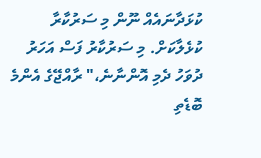ކުޅަދާނައެއް ނޫން މި ސަރުކާރާ ކުޅެލާކަށް. މި ސަރުކާރު ފަސް އަހަރު ދުވަހު ދެމި އޮންނާނެ،" ރާއްޖޭގެ އެންމެ ބޮޑެތި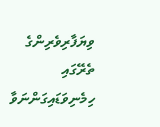ވިޔަފާރިވެރިންގެ ތެރޭގައި ހިމެނިވަޑައިގަންނަވާ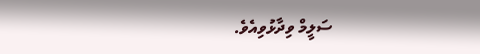ސަލީމް ވިދާޅުވިއެވެ.